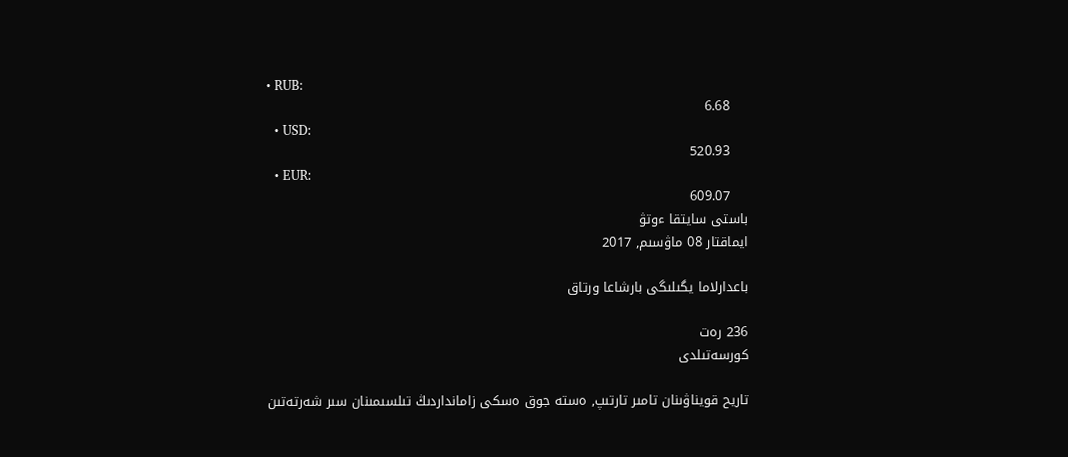• RUB:
    6.68
  • USD:
    520.93
  • EUR:
    609.07
باستى سايتقا ءوتۋ
ايماقتار 08 ماۋسىم, 2017

باعدارلاما يگىلىگى بارشاعا ورتاق

236 رەت
كورسەتىلدى

تاريح قويناۋىنان تامىر تارتىپ, ەستە جوق ەسكى زامانداردىڭ تىلسىمىنان سىر شەرتەتىن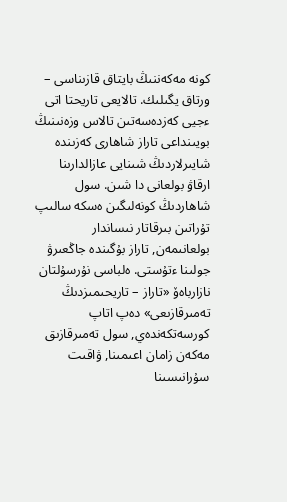كونە مەكەننىڭ بايتاق قازىناسى – ورتاق يگىلىك. تالايعى تاريحتا اتى ءجيى كەزدەسەتىن تالاس وزەنىنىڭ بويىنداعى تاراز شاھارى كەزىندە شايىرلاردىڭ شىنايى عازالدارىنا ارقاۋ بولعانى دا شىن. سول شاھاردىڭ كونەلىگىن ەسكە سالىپ تۇراتىن بىرقاتار نىساندار بولعانىمەن, تاراز بۇگىندە جاڭعىرۋ جولىنا ءتۇستى. ەلباسى نۇرسۇلتان نازارباەۆ «تاراز – تاريحىمىزدىڭ تەمىرقازىعى» دەپ اتاپ كورسەتكەندەي, سول تەمىرقازىق مەكەن زامان اعىمىنا, ۋاقىت سۇرانىسىنا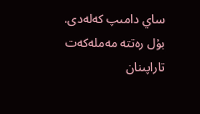ساي دامىپ كەلەدى. بۇل رەتتە مەملەكەت تاراپىنان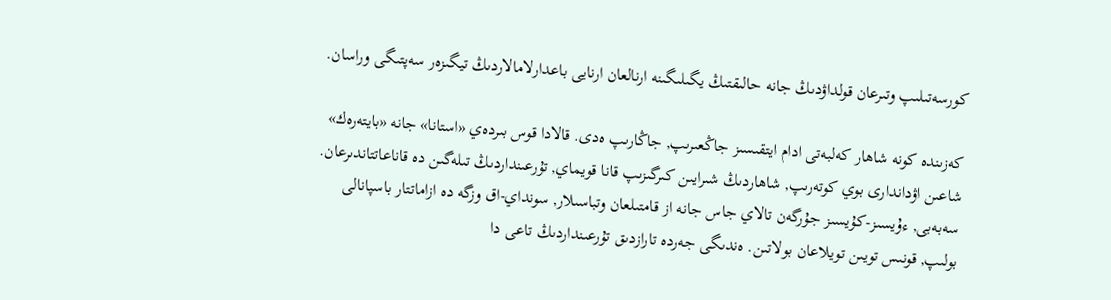كورسەتىلىپ وتىرعان قولداۋدىڭ جانە حالىقتىڭ يگىلىگىنە ارنالعان ارنايى باعدارلامالاردىڭ تيگىزەر سەپتىگى وراسان.

كەزىندە كونە شاھار كەلبەتى ادام ايتقىسىز جاڭعىرىپ, جاڭارىپ ەدى. قالادا قوس بىردەي «استانا» جانە «بايتەرەك» شاعىن اۋداندارى بوي كوتەرىپ, شاھاردىڭ شىرايىن كىرگىزىپ قانا قويماي, تۇرعىنداردىڭ تىلەگىن دە قاناعاتتاندىرعان. سەبەبى, ءۇيسىز-كۇيسىز جۇرگەن تالاي جاس جانە از قامتىلعان وتباسىلار, سونداي-اق وزگە دە ازاماتتار باسپانالى بولىپ, قونىس تويىن تويلاعان بولاتىن. ەندىگى جەردە تارازدىق تۇرعىنداردىڭ تاعى دا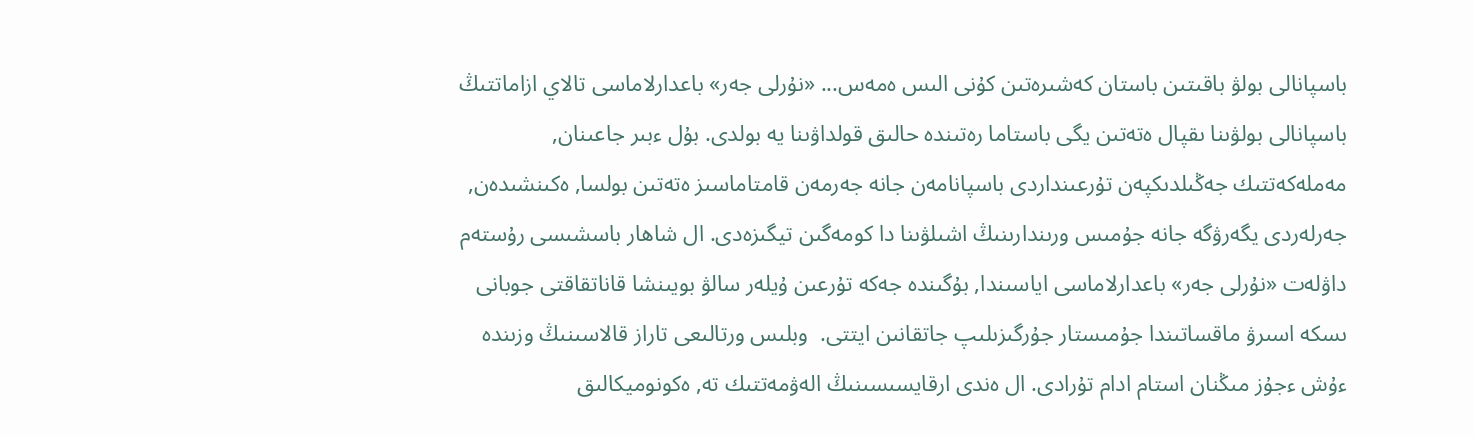باسپانالى بولۋ باقىتىن باستان كەشىرەتىن كۇنى الىس ەمەس... «نۇرلى جەر» باعدارلاماسى تالاي ازاماتتىڭ باسپانالى بولۋىنا ىقپال ەتەتىن يگى باستاما رەتىندە حالىق قولداۋىنا يە بولدى. بۇل ءبىر جاعىنان, مەملەكەتتىك جەڭىلدىكپەن تۇرعىنداردى باسپانامەن جانە جەرمەن قامتاماسىز ەتەتىن بولسا, ەكىنشىدەن, جەرلەردى يگەرۋگە جانە جۇمىس ورىندارىنىڭ اشىلۋىنا دا كومەگىن تيگىزەدى. ال شاھار باسشىسى رۇستەم داۋلەت «نۇرلى جەر» باعدارلاماسى اياسىندا, بۇگىندە جەكە تۇرعىن ۇيلەر سالۋ بويىنشا قاناتقاقتى جوبانى ىسكە اسىرۋ ماقساتىندا جۇمىستار جۇرگىزىلىپ جاتقانىن ايتتى.  وبلىس ورتالىعى تاراز قالاسىنىڭ وزىندە ءۇش ءجۇز مىڭنان استام ادام تۇرادى. ال ەندى ارقايسىسىنىڭ الەۋمەتتىك تە, ەكونوميكالىق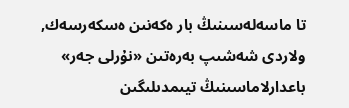تا ماسەلەسىنىڭ بار ەكەنىن ەسكەرسەك, ولاردى شەشىپ بەرەتىن «نۇرلى جەر» باعدارلاماسىنىڭ تيىمدىلىگىن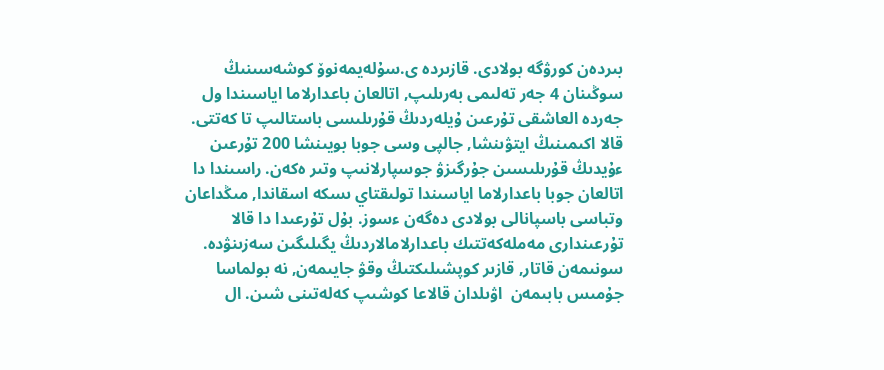بىردەن كورۋگە بولادى. قازىردە ى.سۇلەيمەنوۆ كوشەسىنىڭ سوڭىنان 4 جەر تەلىمى بەرىلىپ, اتالعان باعدارلاما اياسىندا ول جەردە العاشقى تۇرعىن ۇيلەردىڭ قۇرىلىسى باستالىپ تا كەتتى. قالا اكىمىنىڭ ايتۋىنشا, جالپى وسى جوبا بويىنشا 200 تۇرعىن ءۇيدىڭ قۇرىلىسىن جۇرگىزۋ جوسپارلانىپ وتىر ەكەن. راسىندا دا اتالعان جوبا باعدارلاما اياسىندا تولىقتاي ىسكە اسقاندا, مىڭداعان وتباسى باسپانالى بولادى دەگەن ءسوز. بۇل تۇرعىدا دا قالا تۇرعىندارى مەملەكەتتىك باعدارلامالاردىڭ يگىلىگىن سەزىنۋدە. سونىمەن قاتار, قازىر كوپشىلىكتىڭ وقۋ جايىمەن, نە بولماسا جۇمىس بابىمەن  اۋىلدان قالاعا كوشىپ كەلەتىنى شىن. ال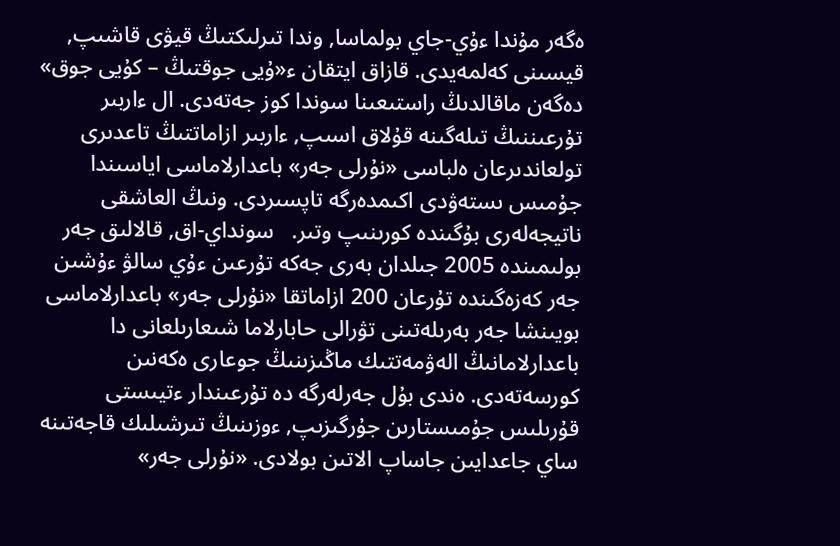ەگەر مۇندا ءۇي-جاي بولماسا, وندا تىرلىكتىڭ قيۋى قاشىپ, قيسىنى كەلمەيدى. قازاق ايتقان ء«ۇيى جوقتىڭ – كۇيى جوق» دەگەن ماقالدىڭ راستىعىنا سوندا كوز جەتەدى. ال ءاربىر تۇرعىننىڭ تىلەگىنە قۇلاق اسىپ, ءاربىر ازاماتتىڭ تاعدىرى تولعاندىرعان ەلباسى «نۇرلى جەر» باعدارلاماسى اياسىندا جۇمىس ىستەۋدى اكىمدەرگە تاپسىردى. ونىڭ العاشقى ناتيجەلەرى بۇگىندە كورىنىپ وتىر.   سونداي-اق, قالالىق جەر بولىمىندە 2005 جىلدان بەرى جەكە تۇرعىن ءۇي سالۋ ءۇشىن جەر كەزەگىندە تۇرعان 200 ازاماتقا «نۇرلى جەر» باعدارلاماسى بويىنشا جەر بەرىلەتىنى تۋرالى حابارلاما شىعارىلعانى دا باعدارلامانىڭ الەۋمەتتىك ماڭىزىنىڭ جوعارى ەكەنىن كورسەتەدى. ەندى بۇل جەرلەرگە دە تۇرعىندار ءتيىستى قۇرىلىس جۇمىستارىن جۇرگىزىپ, ءوزىنىڭ تىرشىلىك قاجەتىنە ساي جاعدايىن جاساپ الاتىن بولادى. «نۇرلى جەر»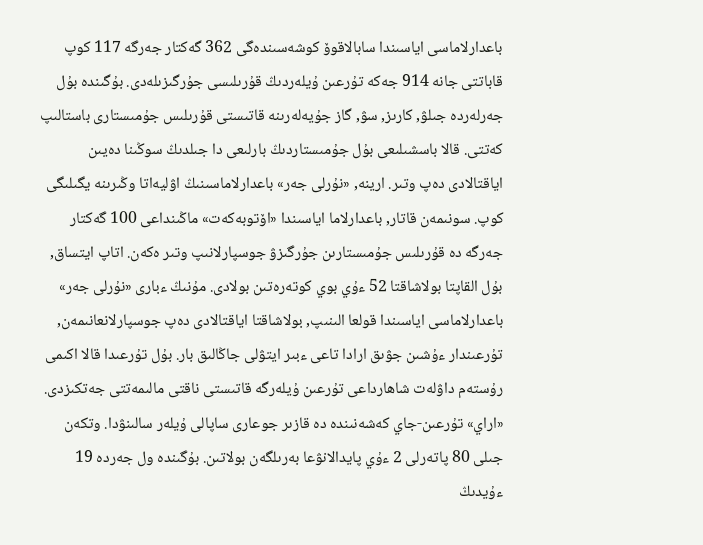باعدارلاماسى اياسىندا سابالاقوۆ كوشەسىندەگى 362 گەكتار جەرگە 117 كوپ قاباتتى جانە 914 جەكە تۇرعىن ۇيلەردىڭ قۇرىلىسى جۇرگىزىلەدى. بۇگىندە بۇل جەرلەردە جىلۋ, كارىز, سۋ, گاز جۇيەلەرىنە قاتىستى قۇرىلىس جۇمىستارى باستالىپ كەتتى. قالا باسشىلىعى بۇل جۇمىستاردىڭ بارلىعى دا جىلدىڭ سوڭىنا دەيىن اياقتالادى دەپ وتىر. ارينە, «نۇرلى جەر» باعدارلاماسىنىڭ اۋليەاتا وڭىرىنە يگىلىگى كوپ. سونىمەن قاتار, باعدارلاما اياسىندا «اۆتوبەكەت» ماڭىنداعى 100 گەكتار جەرگە دە قۇرىلىس جۇمىستارىن جۇرگىزۋ جوسپارلانىپ وتىر ەكەن. اتاپ ايتساق, بۇل القاپتا بولاشاقتا 52 ءۇي بوي كوتەرەتىن بولادى. مۇنىڭ ءبارى «نۇرلى جەر» باعدارلاماسى اياسىندا قولعا الىنىپ, بولاشاقتا اياقتالادى دەپ جوسپارلانعانىمەن, تۇرعىندار ءۇشىن جۋىق ارادا تاعى ءبىر ايتۋلى جاڭالىق بار. بۇل تۇرعىدا قالا اكىمى رۇستەم داۋلەت شاھارداعى تۇرعىن ۇيلەرگە قاتىستى ناقتى مالىمەتتى جەتكىزدى.  «اراي» تۇرعىن-جاي كەشەنىندە دە قازىر جوعارى ساپالى ۇيلەر سالىنۋدا. وتكەن جىلى 80 پاتەرلى 2 ءۇي پايدالانۋعا بەرىلگەن بولاتىن. بۇگىندە ول جەردە 19 ءۇيدىڭ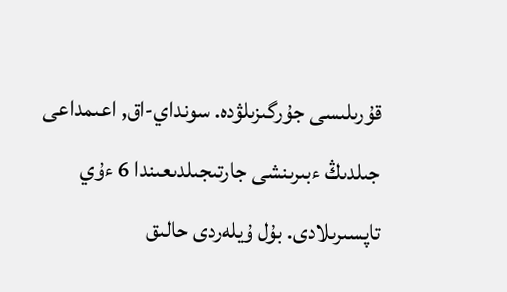قۇرىلىسى جۇرگىزىلۋدە. سونداي-اق, اعىمداعى جىلدىڭ ءبىرىنشى جارتىجىلدىعىندا 6 ءۇي تاپسىرىلادى. بۇل ۇيلەردى حالىق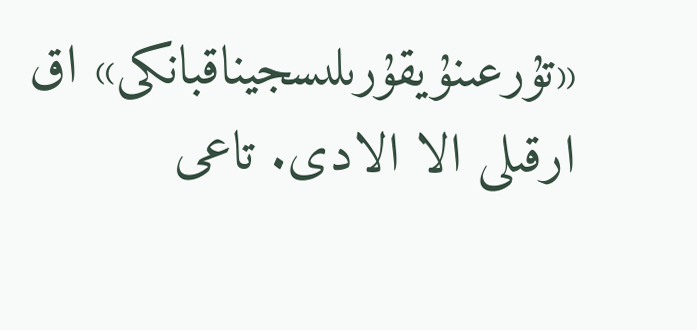«تۇرعىنۇيقۇرىلىسجيناقبانكى» اق ارقىلى الا الادى. تاعى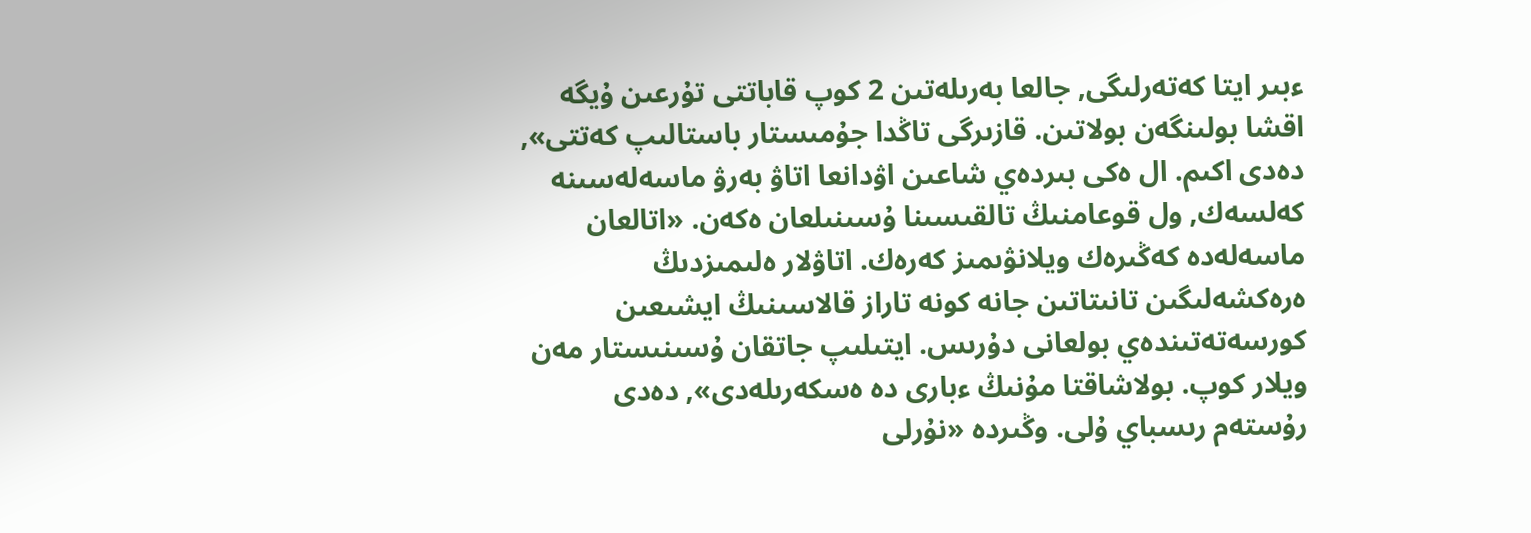ءبىر ايتا كەتەرلىگى, جالعا بەرىلەتىن 2 كوپ قاباتتى تۇرعىن ۇيگە اقشا بولىنگەن بولاتىن. قازىرگى تاڭدا جۇمىستار باستالىپ كەتتى», دەدى اكىم. ال ەكى بىردەي شاعىن اۋدانعا اتاۋ بەرۋ ماسەلەسىنە كەلسەك, ول قوعامنىڭ تالقىسىنا ۇسىنىلعان ەكەن. «اتالعان ماسەلەدە كەڭىرەك ويلانۋىمىز كەرەك. اتاۋلار ەلىمىزدىڭ ەرەكشەلىگىن تانىتاتىن جانە كونە تاراز قالاسىنىڭ ايشىعىن كورسەتەتىندەي بولعانى دۇرىس. ايتىلىپ جاتقان ۇسىنىستار مەن ويلار كوپ. بولاشاقتا مۇنىڭ ءبارى دە ەسكەرىلەدى», دەدى رۇستەم رىسباي ۇلى. وڭىردە «نۇرلى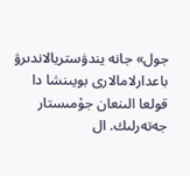جول» جانە يندۋستريالاندىرۋ باعدارلامالارى بويىنشا دا قولعا الىنعان جۇمىستار جەتەرلىك. ال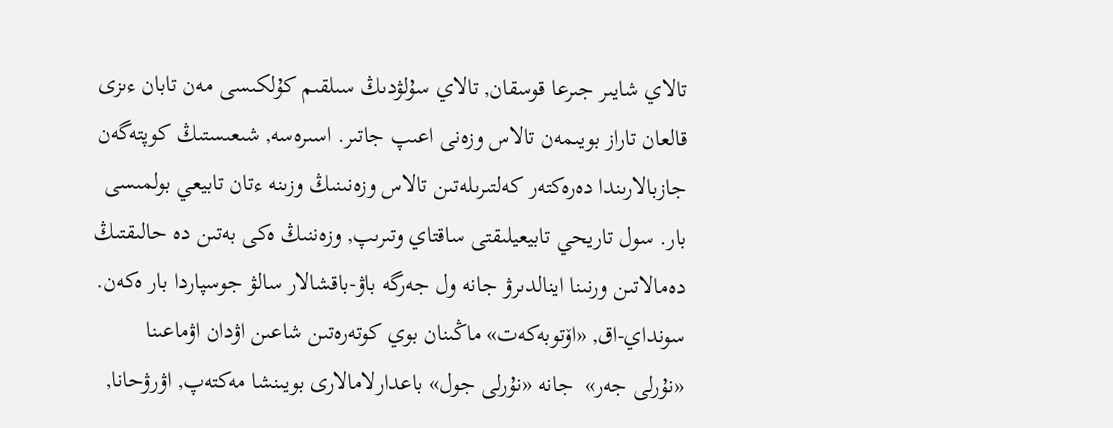تالاي شايىر جىرعا قوسقان, تالاي سۇلۋدىڭ سىلقىم كۇلكىسى مەن تابان ءىزى قالعان تاراز بويىمەن تالاس وزەنى اعىپ جاتىر. اسىرەسە, شىعىستىڭ كوپتەگەن جازبالارىندا دەرەكتەر كەلتىرىلەتىن تالاس وزەنىنىڭ وزىنە ءتان تابيعي بولمىسى بار. سول تاريحي تابيعيلىقتى ساقتاي وتىرىپ, وزەننىڭ ەكى بەتىن دە حالىقتىڭ دەمالاتىن ورنىنا اينالدىرۋ جانە ول جەرگە باۋ-باقشالار سالۋ جوسپاردا بار ەكەن. سونداي-اق, «اۆتوبەكەت» ماڭىنان بوي كوتەرەتىن شاعىن اۋدان اۋماعىنا «نۇرلى جەر»  جانە «نۇرلى جول» باعدارلامالارى بويىنشا مەكتەپ, اۋرۋحانا,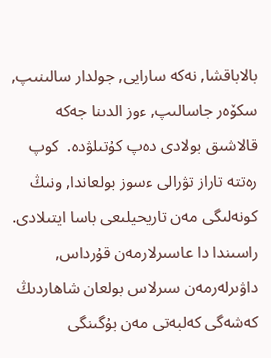بالاباقشا, نەكە سارايى, جولدار سالىنىپ, سكۆەر جاسالىپ, ءوز الدىنا جەكە قالاشىق بولادى دەپ كۇتىلۋدە.  كوپ رەتتە تاراز تۋرالى ءسوز بولعاندا, ونىڭ كونەلىگى مەن تاريحيلىعى باسا ايتىلادى. راسىندا دا عاسىرلارمەن قۇرداس, داۋىرلەرمەن سىرلاس بولعان شاھاردىڭ كەشەگى كەلبەتى مەن بۇگىنگى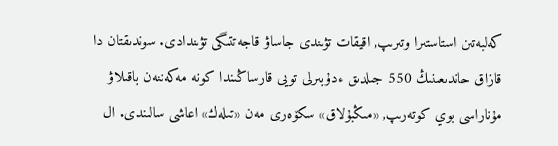كەلبەتىن استاستىرا وتىرىپ, اقيقات تۋىندى جاساۋ قاجەتتىگى تۋىندادى. سوندىقتان دا قازاق حاندىعىنىڭ 550 جىلدىق ءدۇبىرلى تويى قارساڭىندا كونە مەكەننەن باقىلاۋ مۇناراسى بوي كوتەرىپ, «مىڭبۇلاق» سكۆەرى مەن «تىلەك» اعاشى سالىندى. ال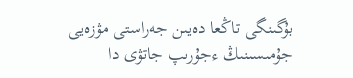بۇگىنگى تاڭعا دەيىن جەراستى مۋزەيى جۇمىسىنىڭ ءجۇرىپ جاتۋى دا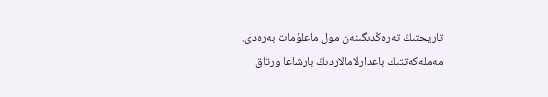تاريحتىڭ تەرەڭدىگىنەن مول ماعلۇمات بەرەدى.  مەملەكەتتىك باعدارلامالاردىڭ بارشاعا ورتاق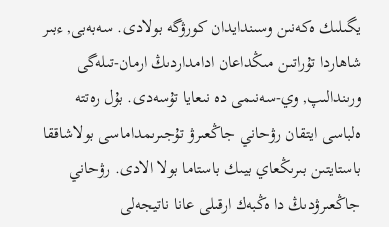يگىلىك ەكەنىن وسىندايدان كورۋگە بولادى. سەبەبى, ءبىر شاھاردا تۇراتىن مىڭداعان ادامداردىڭ ارمان-تىلەگى ورىندالىپ, وي-سەنىمى دە نىعايا تۇسەدى. بۇل رەتتە ەلباسى ايتقان رۋحاني جاڭعىرۋ تۇجىرىمداماسى بولاشاققا باستايتىن بىرىڭعاي بيىك باستاما بولا الادى. رۋحاني جاڭعىرۋدىڭ دا ەڭبەك ارقىلى عانا ناتيجەلى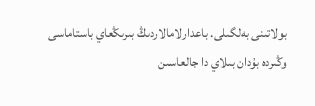بولاتىنى بەلگىلى. باعدارلامالاردىڭ بىرىڭعاي باستاماسى وڭىردە بۇدان بىلاي دا جالعاسىن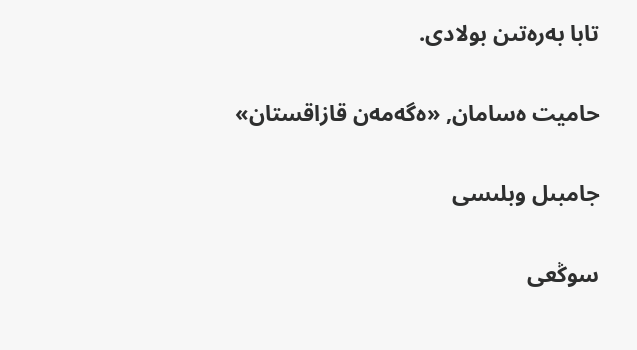تابا بەرەتىن بولادى.

حاميت ەسامان, «ەگەمەن قازاقستان»

جامبىل وبلىسى

سوڭعى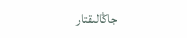جاڭالىقتار